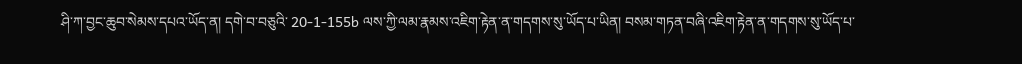ཤི་ཀ་བྱང་ཆུབ་སེམས་དཔའ་ཡོད་ན། དགེ་བ་བཅུའི་ 20-1-155b ལས་ཀྱི་ལམ་རྣམས་འཇིག་རྟེན་ན་གདགས་སུ་ཡོད་པ་ཡིན། བསམ་གཏན་བཞི་འཇིག་རྟེན་ན་གདགས་སུ་ཡོད་པ་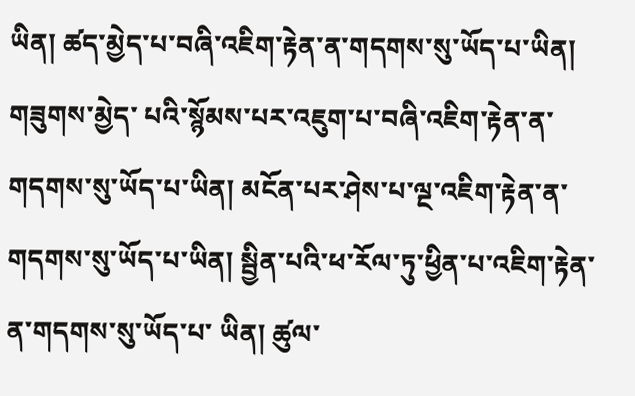ཡིན། ཚད་མྱེད་པ་བཞི་འཇིག་རྟེན་ན་གདགས་སུ་ཡོད་པ་ཡིན། གཟུགས་མྱེད་ པའི་སྙོམས་པར་འཇུག་པ་བཞི་འཇིག་རྟེན་ན་གདགས་སུ་ཡོད་པ་ཡིན། མངོན་པར་ཤེས་པ་ལྔ་འཇིག་རྟེན་ན་གདགས་སུ་ཡོད་པ་ཡིན། སྦྱིན་པའི་ཕ་རོལ་ཏུ་ཕྱིན་པ་འཇིག་རྟེན་ན་གདགས་སུ་ཡོད་པ་ ཡིན། ཚུལ་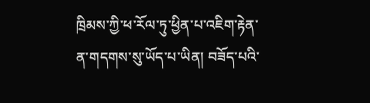ཁྲིམས་ཀྱི་ཕ་རོལ་ཏུ་ཕྱིན་པ་འཇིག་རྟེན་ན་གདགས་སུ་ཡོད་པ་ཡིན། བཟོད་པའི་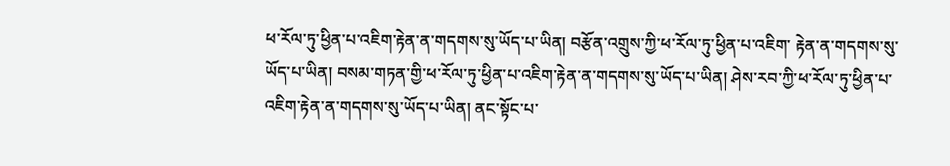ཕ་རོལ་ཏུ་ཕྱིན་པ་འཇིག་རྟེན་ན་གདགས་སུ་ཡོད་པ་ཡིན། བརྩོན་འགྲུས་ཀྱི་ཕ་རོལ་ཏུ་ཕྱིན་པ་འཇིག་ རྟེན་ན་གདགས་སུ་ཡོད་པ་ཡིན། བསམ་གཏན་གྱི་ཕ་རོལ་ཏུ་ཕྱིན་པ་འཇིག་རྟེན་ན་གདགས་སུ་ཡོད་པ་ཡིན། ཤེས་རབ་ཀྱི་ཕ་རོལ་ཏུ་ཕྱིན་པ་འཇིག་རྟེན་ན་གདགས་སུ་ཡོད་པ་ཡིན། ནང་སྟོང་པ་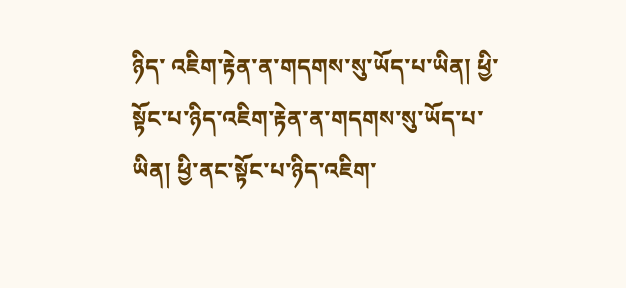ཉིད་ འཇིག་རྟེན་ན་གདགས་སུ་ཡོད་པ་ཡིན། ཕྱི་སྟོང་པ་ཉིད་འཇིག་རྟེན་ན་གདགས་སུ་ཡོད་པ་ཡིན། ཕྱི་ནང་སྟོང་པ་ཉིད་འཇིག་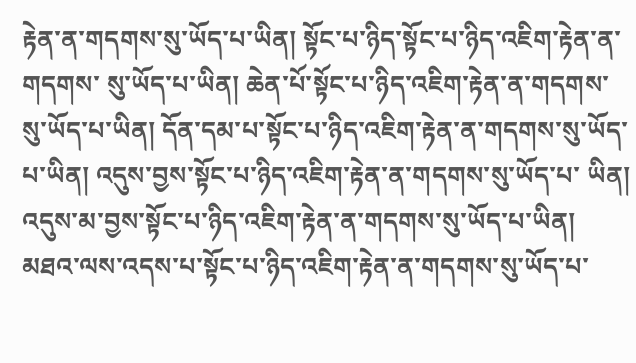རྟེན་ན་གདགས་སུ་ཡོད་པ་ཡིན། སྟོང་པ་ཉིད་སྟོང་པ་ཉིད་འཇིག་རྟེན་ན་གདགས་ སུ་ཡོད་པ་ཡིན། ཆེན་པོ་སྟོང་པ་ཉིད་འཇིག་རྟེན་ན་གདགས་སུ་ཡོད་པ་ཡིན། དོན་དམ་པ་སྟོང་པ་ཉིད་འཇིག་རྟེན་ན་གདགས་སུ་ཡོད་པ་ཡིན། འདུས་བྱས་སྟོང་པ་ཉིད་འཇིག་རྟེན་ན་གདགས་སུ་ཡོད་པ་ ཡིན། འདུས་མ་བྱས་སྟོང་པ་ཉིད་འཇིག་རྟེན་ན་གདགས་སུ་ཡོད་པ་ཡིན། མཐའ་ལས་འདས་པ་སྟོང་པ་ཉིད་འཇིག་རྟེན་ན་གདགས་སུ་ཡོད་པ་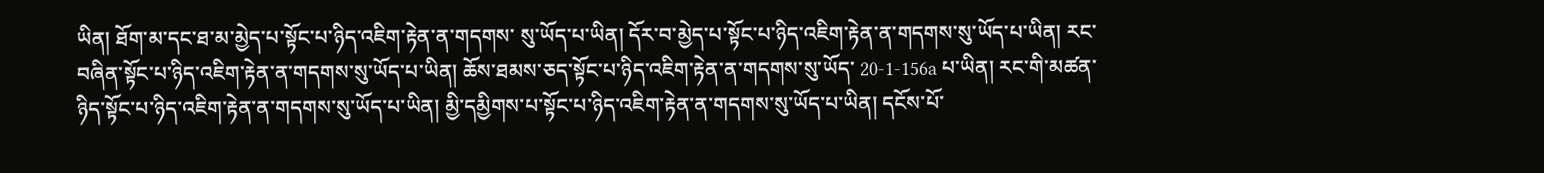ཡིན། ཐོག་མ་དང་ཐ་མ་མྱེད་པ་སྟོང་པ་ཉིད་འཇིག་རྟེན་ན་གདགས་ སུ་ཡོད་པ་ཡིན། དོར་བ་མྱེད་པ་སྟོང་པ་ཉིད་འཇིག་རྟེན་ན་གདགས་སུ་ཡོད་པ་ཡིན། རང་བཞིན་སྟོང་པ་ཉིད་འཇིག་རྟེན་ན་གདགས་སུ་ཡོད་པ་ཡིན། ཆོས་ཐམས་ཅད་སྟོང་པ་ཉིད་འཇིག་རྟེན་ན་གདགས་སུ་ཡོད་ 20-1-156a པ་ཡིན། རང་གི་མཚན་ཉིད་སྟོང་པ་ཉིད་འཇིག་རྟེན་ན་གདགས་སུ་ཡོད་པ་ཡིན། མྱི་དམྱིགས་པ་སྟོང་པ་ཉིད་འཇིག་རྟེན་ན་གདགས་སུ་ཡོད་པ་ཡིན། དངོས་པོ་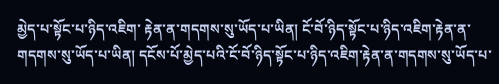མྱེད་པ་སྟོང་པ་ཉིད་འཇིག་ རྟེན་ན་གདགས་སུ་ཡོད་པ་ཡིན། ངོ་བོ་ཉིད་སྟོང་པ་ཉིད་འཇིག་རྟེན་ན་གདགས་སུ་ཡོད་པ་ཡིན། དངོས་པོ་མྱེད་པའི་ངོ་བོ་ཉིད་སྟོང་པ་ཉིད་འཇིག་རྟེན་ན་གདགས་སུ་ཡོད་པ་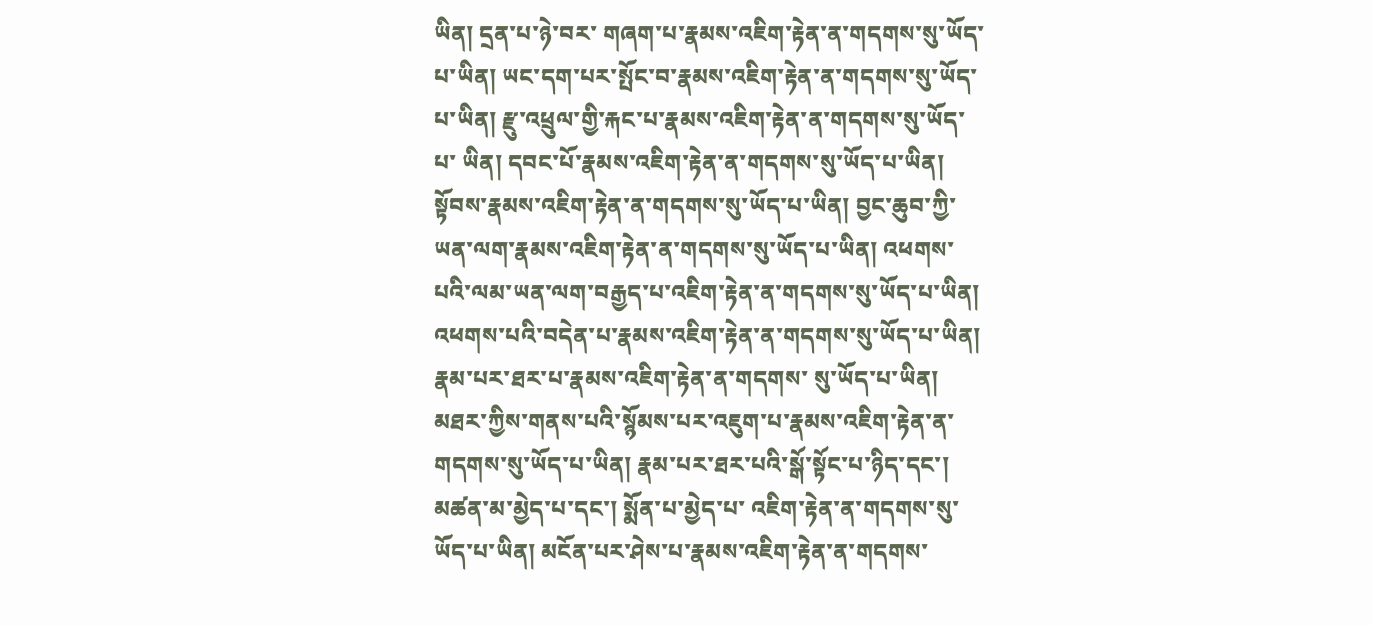ཡིན། དྲན་པ་ཉེ་བར་ གཞག་པ་རྣམས་འཇིག་རྟེན་ན་གདགས་སུ་ཡོད་པ་ཡིན། ཡང་དག་པར་སྤོང་བ་རྣམས་འཇིག་རྟེན་ན་གདགས་སུ་ཡོད་པ་ཡིན། རྫུ་འཕྲུལ་གྱི་རྐང་པ་རྣམས་འཇིག་རྟེན་ན་གདགས་སུ་ཡོད་པ་ ཡིན། དབང་པོ་རྣམས་འཇིག་རྟེན་ན་གདགས་སུ་ཡོད་པ་ཡིན། སྟོབས་རྣམས་འཇིག་རྟེན་ན་གདགས་སུ་ཡོད་པ་ཡིན། བྱང་ཆུབ་ཀྱི་ཡན་ལག་རྣམས་འཇིག་རྟེན་ན་གདགས་སུ་ཡོད་པ་ཡིན། འཕགས་པའི་ལམ་ཡན་ལག་བརྒྱད་པ་འཇིག་རྟེན་ན་གདགས་སུ་ཡོད་པ་ཡིན། འཕགས་པའི་བདེན་པ་རྣམས་འཇིག་རྟེན་ན་གདགས་སུ་ཡོད་པ་ཡིན། རྣམ་པར་ཐར་པ་རྣམས་འཇིག་རྟེན་ན་གདགས་ སུ་ཡོད་པ་ཡིན། མཐར་ཀྱིས་གནས་པའི་སྙོམས་པར་འཇུག་པ་རྣམས་འཇིག་རྟེན་ན་གདགས་སུ་ཡོད་པ་ཡིན། རྣམ་པར་ཐར་པའི་སྒོ་སྟོང་པ་ཉིད་དང་། མཚན་མ་མྱེད་པ་དང་། སྨོན་པ་མྱེད་པ་ འཇིག་རྟེན་ན་གདགས་སུ་ཡོད་པ་ཡིན། མངོན་པར་ཤེས་པ་རྣམས་འཇིག་རྟེན་ན་གདགས་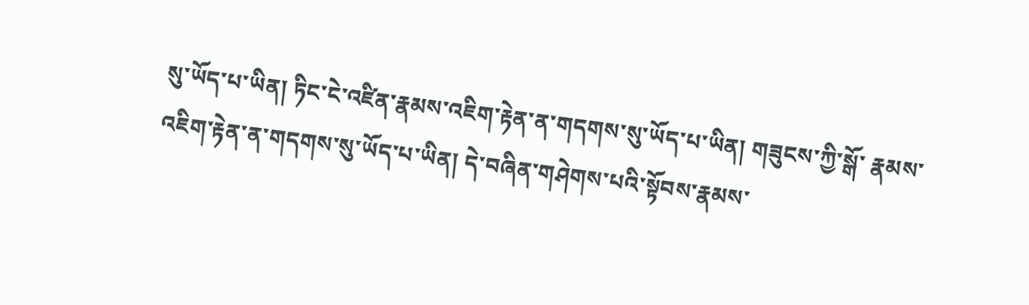སུ་ཡོད་པ་ཡིན། ཏིང་ངེ་འཛིན་རྣམས་འཇིག་རྟེན་ན་གདགས་སུ་ཡོད་པ་ཡིན། གཟུངས་ཀྱི་སྒོ་ རྣམས་འཇིག་རྟེན་ན་གདགས་སུ་ཡོད་པ་ཡིན། དེ་བཞིན་གཤེགས་པའི་སྟོབས་རྣམས་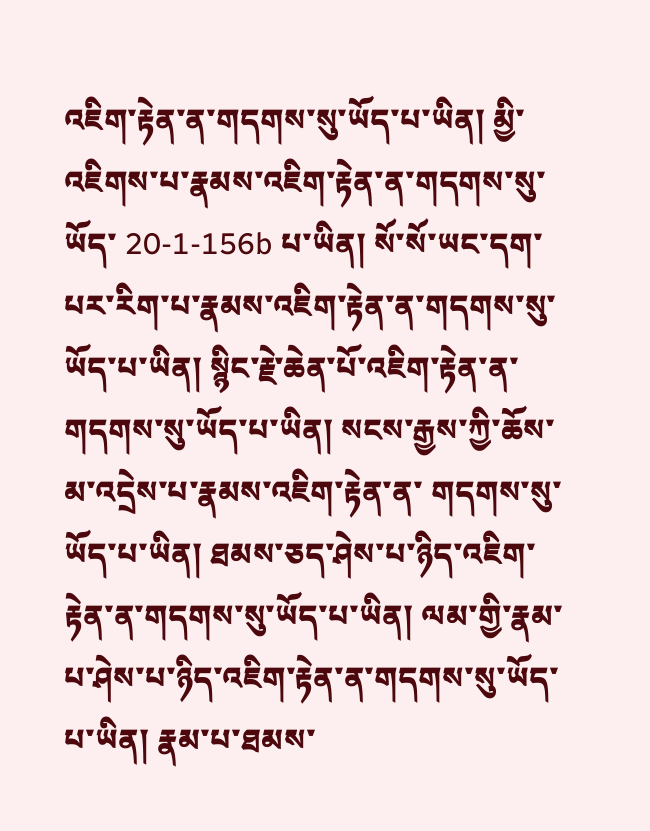འཇིག་རྟེན་ན་གདགས་སུ་ཡོད་པ་ཡིན། མྱི་འཇིགས་པ་རྣམས་འཇིག་རྟེན་ན་གདགས་སུ་ཡོད་ 20-1-156b པ་ཡིན། སོ་སོ་ཡང་དག་པར་རིག་པ་རྣམས་འཇིག་རྟེན་ན་གདགས་སུ་ཡོད་པ་ཡིན། སྙིང་རྗེ་ཆེན་པོ་འཇིག་རྟེན་ན་གདགས་སུ་ཡོད་པ་ཡིན། སངས་རྒྱས་ཀྱི་ཆོས་མ་འདྲེས་པ་རྣམས་འཇིག་རྟེན་ན་ གདགས་སུ་ཡོད་པ་ཡིན། ཐམས་ཅད་ཤེས་པ་ཉིད་འཇིག་རྟེན་ན་གདགས་སུ་ཡོད་པ་ཡིན། ལམ་གྱི་རྣམ་པ་ཤེས་པ་ཉིད་འཇིག་རྟེན་ན་གདགས་སུ་ཡོད་པ་ཡིན། རྣམ་པ་ཐམས་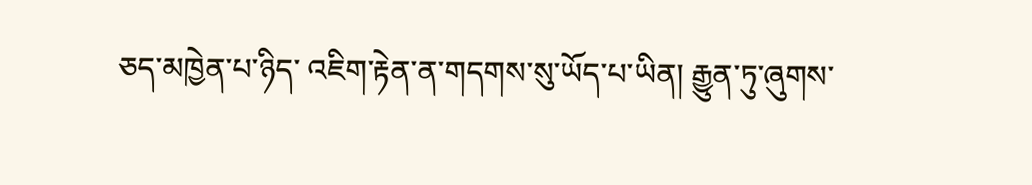ཅད་མཁྱེན་པ་ཉིད་ འཇིག་རྟེན་ན་གདགས་སུ་ཡོད་པ་ཡིན། རྒྱུན་ཏུ་ཞུགས་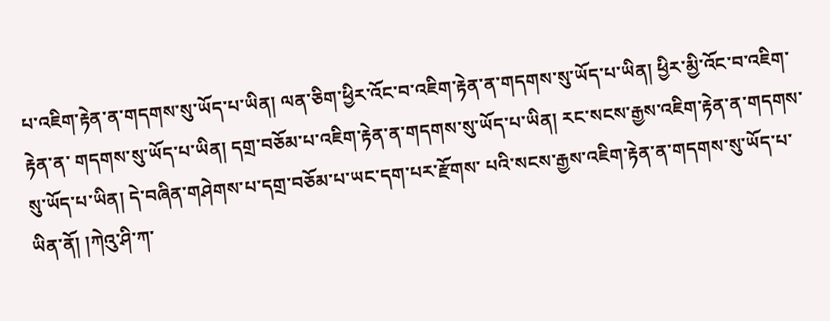པ་འཇིག་རྟེན་ན་གདགས་སུ་ཡོད་པ་ཡིན། ལན་ཅིག་ཕྱིར་འོང་བ་འཇིག་རྟེན་ན་གདགས་སུ་ཡོད་པ་ཡིན། ཕྱིར་མྱི་འོང་བ་འཇིག་རྟེན་ན་ གདགས་སུ་ཡོད་པ་ཡིན། དགྲ་བཅོམ་པ་འཇིག་རྟེན་ན་གདགས་སུ་ཡོད་པ་ཡིན། རང་སངས་རྒྱས་འཇིག་རྟེན་ན་གདགས་སུ་ཡོད་པ་ཡིན། དེ་བཞིན་གཤེགས་པ་དགྲ་བཅོམ་པ་ཡང་དག་པར་རྫོགས་ པའི་སངས་རྒྱས་འཇིག་རྟེན་ན་གདགས་སུ་ཡོད་པ་ཡིན་ནོ། །ཀེའུ་ཤི་ཀ་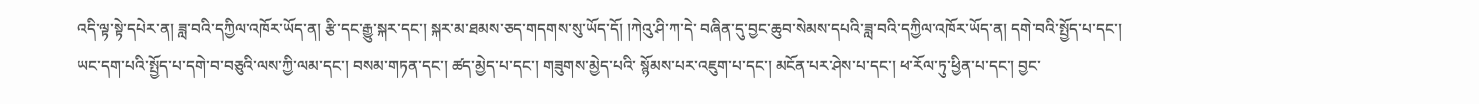འདི་ལྟ་སྟེ་དཔེར་ན། ཟླ་བའི་དཀྱིལ་འཁོར་ཡོད་ན། རྩི་དང་རྒྱུ་སྐར་དང་། སྐར་མ་ཐམས་ཅད་གདགས་སུ་ཡོད་དོ། །ཀེའུ་ཤི་ཀ་དེ་ བཞིན་དུ་བྱང་ཆུབ་སེམས་དཔའི་ཟླ་བའི་དཀྱིལ་འཁོར་ཡོད་ན། དགེ་བའི་སྤྱོད་པ་དང་། ཡང་དག་པའི་སྤྱོད་པ་དགེ་བ་བཅུའི་ལས་ཀྱི་ལམ་དང་། བསམ་གཏན་དང་། ཚད་མྱེད་པ་དང་། གཟུགས་མྱེད་པའི་ སྙོམས་པར་འཇུག་པ་དང་། མངོན་པར་ཤེས་པ་དང་། ཕ་རོལ་ཏུ་ཕྱིན་པ་དང་། བྱང་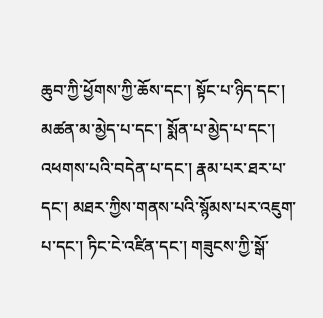ཆུབ་ཀྱི་ཕྱོགས་ཀྱི་ཆོས་དང་། སྟོང་པ་ཉིད་དང་། མཚན་མ་མྱེད་པ་དང་། སྨོན་པ་མྱེད་པ་དང་། འཕགས་པའི་བདེན་པ་དང་། རྣམ་པར་ཐར་པ་དང་། མཐར་ཀྱིས་གནས་པའི་སྙོམས་པར་འཇུག་པ་དང་། ཏིང་ངེ་འཛིན་དང་། གཟུངས་ཀྱི་སྒོ་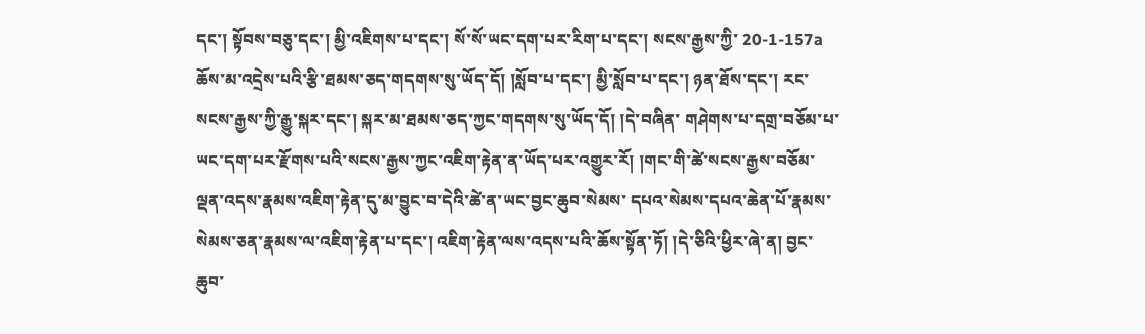དང་། སྟོབས་བཅུ་དང་། མྱི་འཇིགས་པ་དང་། སོ་སོ་ཡང་དག་པར་རིག་པ་དང་། སངས་རྒྱས་ཀྱི་ 20-1-157a ཆོས་མ་འདྲེས་པའི་རྩི་ཐམས་ཅད་གདགས་སུ་ཡོད་དོ། །སློབ་པ་དང་། མྱི་སློབ་པ་དང་། ཉན་ཐོས་དང་། རང་སངས་རྒྱས་ཀྱི་རྒྱུ་སྐར་དང་། སྐར་མ་ཐམས་ཅད་ཀྱང་གདགས་སུ་ཡོད་དོ། །དེ་བཞིན་ གཤེགས་པ་དགྲ་བཅོམ་པ་ཡང་དག་པར་རྫོགས་པའི་སངས་རྒྱས་ཀྱང་འཇིག་རྟེན་ན་ཡོད་པར་འགྱུར་རོ། །གང་གི་ཚེ་སངས་རྒྱས་བཅོམ་ལྡན་འདས་རྣམས་འཇིག་རྟེན་དུ་མ་བྱུང་བ་དེའི་ཚེ་ན་ཡང་བྱང་ཆུབ་སེམས་ དཔའ་སེམས་དཔའ་ཆེན་པོ་རྣམས་སེམས་ཅན་རྣམས་ལ་འཇིག་རྟེན་པ་དང་། འཇིག་རྟེན་ལས་འདས་པའི་ཆོས་སྟོན་ཏོ། །དེ་ཅིའི་ཕྱིར་ཞེ་ན། བྱང་ཆུབ་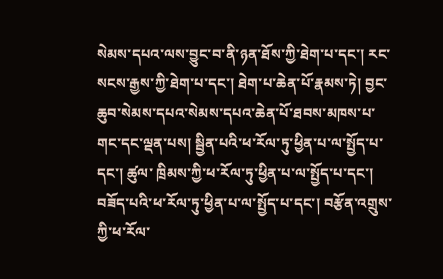སེམས་དཔའ་ལས་བྱུང་བ་ནི་ཉན་ཐོས་ཀྱི་ཐེག་པ་དང་། རང་སངས་རྒྱས་ཀྱི་ཐེག་པ་དང་། ཐེག་པ་ཆེན་པོ་རྣམས་ཏེ། བྱང་ཆུབ་སེམས་དཔའ་སེམས་དཔའ་ཆེན་པོ་ཐབས་མཁས་པ་གང་དང་ལྡན་པས། སྦྱིན་པའི་ཕ་རོལ་ཏུ་ཕྱིན་པ་ལ་སྤྱོད་པ་དང་། ཚུལ་ ཁྲིམས་ཀྱི་ཕ་རོལ་ཏུ་ཕྱིན་པ་ལ་སྤྱོད་པ་དང་། བཟོད་པའི་ཕ་རོལ་ཏུ་ཕྱིན་པ་ལ་སྤྱོད་པ་དང་། བརྩོན་འགྲུས་ཀྱི་ཕ་རོལ་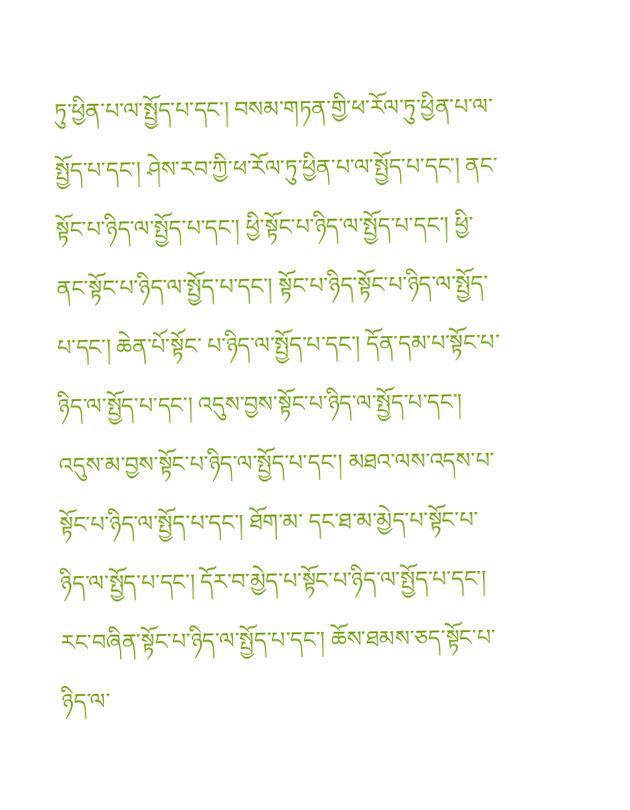ཏུ་ཕྱིན་པ་ལ་སྤྱོད་པ་དང་། བསམ་གཏན་གྱི་ཕ་རོལ་ཏུ་ཕྱིན་པ་ལ་སྤྱོད་པ་དང་། ཤེས་རབ་ཀྱི་ཕ་རོལ་ཏུ་ཕྱིན་པ་ལ་སྤྱོད་པ་དང་། ནང་སྟོང་པ་ཉིད་ལ་སྤྱོད་པ་དང་། ཕྱི་སྟོང་པ་ཉིད་ལ་སྤྱོད་པ་དང་། ཕྱི་ནང་སྟོང་པ་ཉིད་ལ་སྤྱོད་པ་དང་། སྟོང་པ་ཉིད་སྟོང་པ་ཉིད་ལ་སྤྱོད་པ་དང་། ཆེན་པོ་སྟོང་ པ་ཉིད་ལ་སྤྱོད་པ་དང་། དོན་དམ་པ་སྟོང་པ་ཉིད་ལ་སྤྱོད་པ་དང་། འདུས་བྱས་སྟོང་པ་ཉིད་ལ་སྤྱོད་པ་དང་། འདུས་མ་བྱས་སྟོང་པ་ཉིད་ལ་སྤྱོད་པ་དང་། མཐའ་ལས་འདས་པ་སྟོང་པ་ཉིད་ལ་སྤྱོད་པ་དང་། ཐོག་མ་ དང་ཐ་མ་མྱེད་པ་སྟོང་པ་ཉིད་ལ་སྤྱོད་པ་དང་། དོར་བ་མྱེད་པ་སྟོང་པ་ཉིད་ལ་སྤྱོད་པ་དང་། རང་བཞིན་སྟོང་པ་ཉིད་ལ་སྤྱོད་པ་དང་། ཆོས་ཐམས་ཅད་སྟོང་པ་ཉིད་ལ་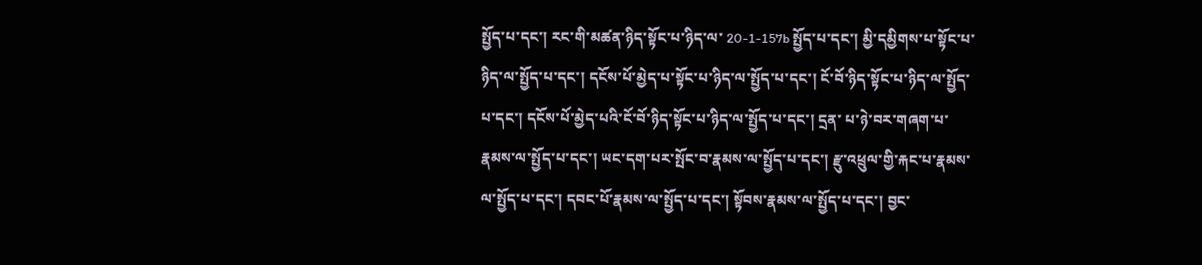སྤྱོད་པ་དང་། རང་གི་མཚན་ཉིད་སྟོང་པ་ཉིད་ལ་ 20-1-157b སྤྱོད་པ་དང་། མྱི་དམྱིགས་པ་སྟོང་པ་ཉིད་ལ་སྤྱོད་པ་དང་། དངོས་པོ་མྱེད་པ་སྟོང་པ་ཉིད་ལ་སྤྱོད་པ་དང་། ངོ་བོ་ཉིད་སྟོང་པ་ཉིད་ལ་སྤྱོད་པ་དང་། དངོས་པོ་མྱེད་པའི་ངོ་བོ་ཉིད་སྟོང་པ་ཉིད་ལ་སྤྱོད་པ་དང་། དྲན་ པ་ཉེ་བར་གཞག་པ་རྣམས་ལ་སྤྱོད་པ་དང་། ཡང་དག་པར་སྤོང་བ་རྣམས་ལ་སྤྱོད་པ་དང་། རྫུ་འཕྲུལ་གྱི་རྐང་པ་རྣམས་ལ་སྤྱོད་པ་དང་། དབང་པོ་རྣམས་ལ་སྤྱོད་པ་དང་། སྟོབས་རྣམས་ལ་སྤྱོད་པ་དང་། བྱང་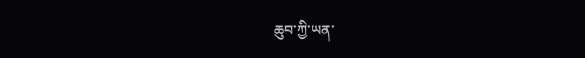ཆུབ་ཀྱི་ཡན་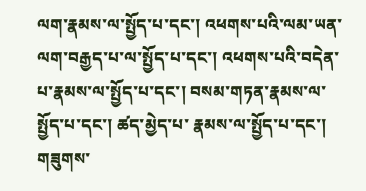ལག་རྣམས་ལ་སྤྱོད་པ་དང་། འཕགས་པའི་ལམ་ཡན་ལག་བརྒྱད་པ་ལ་སྤྱོད་པ་དང་། འཕགས་པའི་བདེན་པ་རྣམས་ལ་སྤྱོད་པ་དང་། བསམ་གཏན་རྣམས་ལ་སྤྱོད་པ་དང་། ཚད་མྱེད་པ་ རྣམས་ལ་སྤྱོད་པ་དང་། གཟུགས་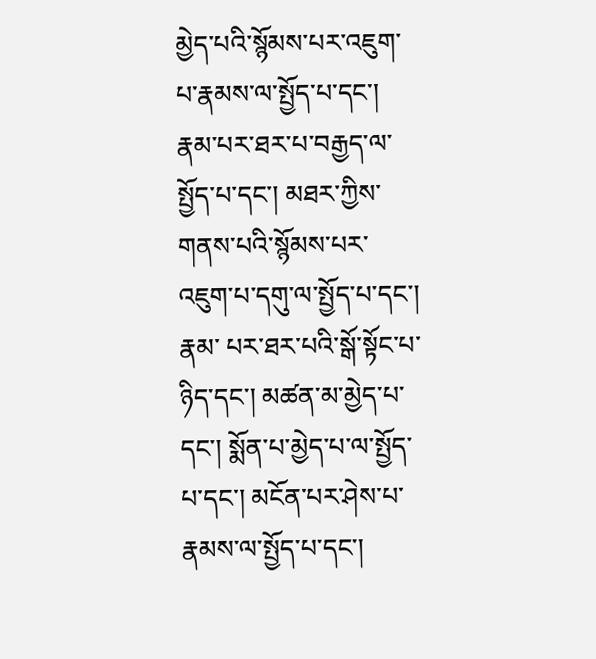མྱེད་པའི་སྙོམས་པར་འཇུག་པ་རྣམས་ལ་སྤྱོད་པ་དང་། རྣམ་པར་ཐར་པ་བརྒྱད་ལ་སྤྱོད་པ་དང་། མཐར་ཀྱིས་གནས་པའི་སྙོམས་པར་འཇུག་པ་དགུ་ལ་སྤྱོད་པ་དང་། རྣམ་ པར་ཐར་པའི་སྒོ་སྟོང་པ་ཉིད་དང་། མཚན་མ་མྱེད་པ་དང་། སྨོན་པ་མྱེད་པ་ལ་སྤྱོད་པ་དང་། མངོན་པར་ཤེས་པ་རྣམས་ལ་སྤྱོད་པ་དང་།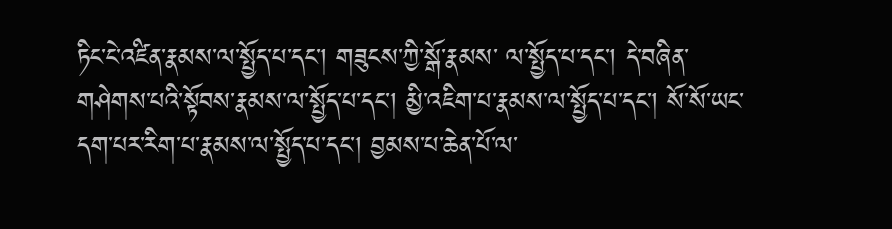ཏིང་ངེ་འཛིན་རྣམས་ལ་སྤྱོད་པ་དང་། གཟུངས་ཀྱི་སྒོ་རྣམས་ ལ་སྤྱོད་པ་དང་། དེ་བཞིན་གཤེགས་པའི་སྟོབས་རྣམས་ལ་སྤྱོད་པ་དང་། མྱི་འཇིག་པ་རྣམས་ལ་སྤྱོད་པ་དང་། སོ་སོ་ཡང་དག་པར་རིག་པ་རྣམས་ལ་སྤྱོད་པ་དང་། བྱམས་པ་ཆེན་པོ་ལ་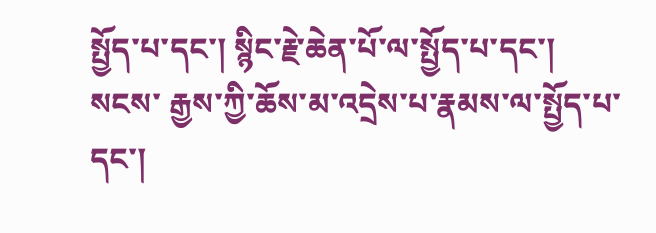སྤྱོད་པ་དང་། སྙིང་རྗེ་ཆེན་པོ་ལ་སྤྱོད་པ་དང་། སངས་ རྒྱས་ཀྱི་ཆོས་མ་འདྲེས་པ་རྣམས་ལ་སྤྱོད་པ་དང་།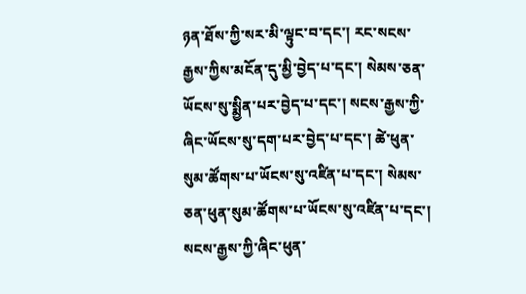ཉན་ཐོས་ཀྱི་སར་མི་ལྟུང་བ་དང་། རང་སངས་རྒྱས་ཀྱིས་མངོན་དུ་མྱི་བྱེད་པ་དང་། སེམས་ཅན་ཡོངས་སུ་སྨྱིན་པར་བྱེད་པ་དང་། སངས་རྒྱས་ཀྱི་ ཞིང་ཡོངས་སུ་དག་པར་བྱེད་པ་དང་། ཚེ་ཕུན་སུམ་ཚོགས་པ་ཡོངས་སུ་འཛིན་པ་དང་། སེམས་ཅན་ཕུན་སུམ་ཚོགས་པ་ཡོངས་སུ་འཛིན་པ་དང་། སངས་རྒྱས་ཀྱི་ཞིང་ཕུན་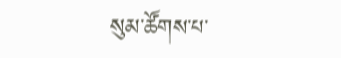སུམ་ཚོགས་པ་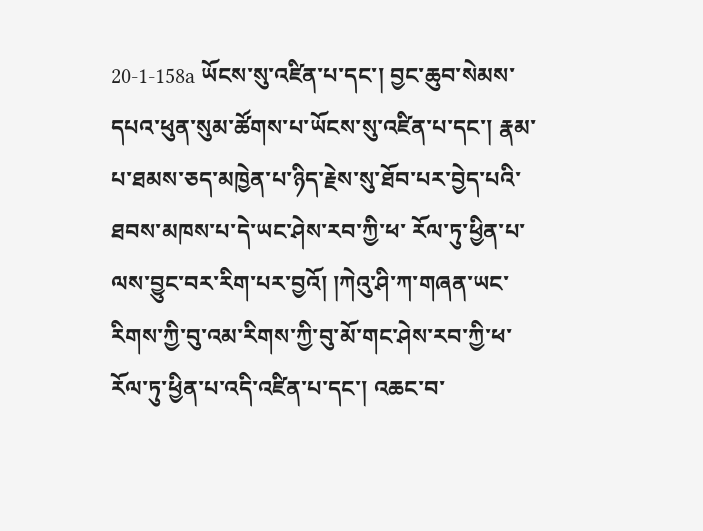20-1-158a ཡོངས་སུ་འཛིན་པ་དང་། བྱང་ཆུབ་སེམས་དཔའ་ཕུན་སུམ་ཚོགས་པ་ཡོངས་སུ་འཛིན་པ་དང་། རྣམ་པ་ཐམས་ཅད་མཁྱེན་པ་ཉིད་རྗེས་སུ་ཐོབ་པར་བྱེད་པའི་ཐབས་མཁས་པ་དེ་ཡང་ཤེས་རབ་ཀྱི་ཕ་ རོལ་ཏུ་ཕྱིན་པ་ལས་བྱུང་བར་རིག་པར་བྱའོ། །ཀེའུ་ཤི་ཀ་གཞན་ཡང་རིགས་ཀྱི་བུ་འམ་རིགས་ཀྱི་བུ་མོ་གང་ཤེས་རབ་ཀྱི་ཕ་རོལ་ཏུ་ཕྱིན་པ་འདི་འཛིན་པ་དང་། འཆང་བ་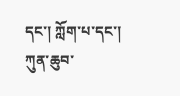དང་། ཀློག་པ་དང་། ཀུན་ཆུབ་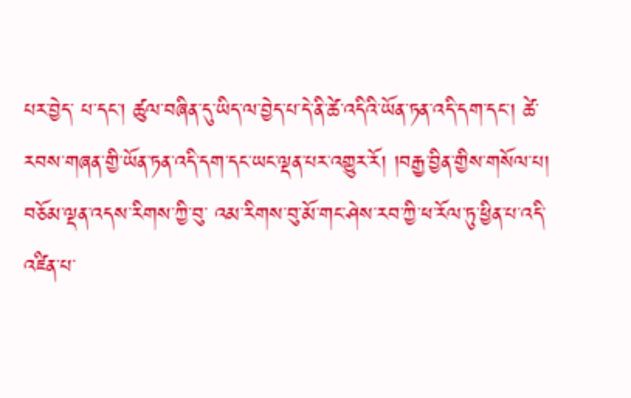པར་བྱེད་ པ་དང་། ཚུལ་བཞིན་དུ་ཡིད་ལ་བྱེད་པ་དེ་ནི་ཚེ་འདིའི་ཡོན་ཏན་འདི་དག་དང་། ཚེ་རབས་གཞན་གྱི་ཡོན་ཏན་འདི་དག་དང་ཡང་ལྡན་པར་འགྱུར་རོ། །བརྒྱ་བྱིན་གྱིས་གསོལ་པ། བཅོམ་ལྡན་འདས་རིགས་ཀྱི་བུ་ འམ་རིགས་བུ་མོ་གང་ཤེས་རབ་ཀྱི་ཕ་རོལ་ཏུ་ཕྱིན་པ་འདི་འཛིན་པ་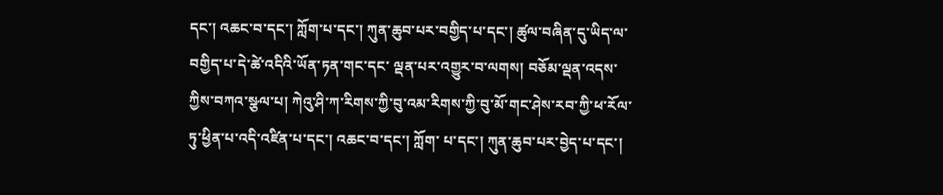དང་། འཆང་བ་དང་། ཀློག་པ་དང་། ཀུན་ཆུབ་པར་བགྱིད་པ་དང་། ཚུལ་བཞིན་དུ་ཡིད་ལ་བགྱིད་པ་དེ་ཚེ་འདིའི་ཡོན་ཏན་གང་དང་ ལྡན་པར་འགྱུར་བ་ལགས། བཅོམ་ལྡན་འདས་ཀྱིས་བཀའ་སྩལ་པ། ཀེའུ་ཤི་ཀ་རིགས་ཀྱི་བུ་འམ་རིགས་ཀྱི་བུ་མོ་གང་ཤེས་རབ་ཀྱི་ཕ་རོལ་ཏུ་ཕྱིན་པ་འདི་འཛིན་པ་དང་། འཆང་བ་དང་། ཀློག་ པ་དང་། ཀུན་ཆུབ་པར་བྱེད་པ་དང་།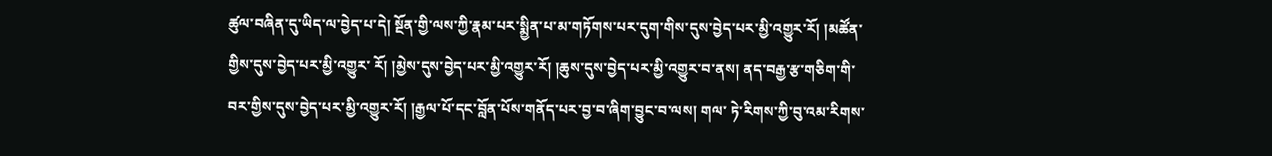ཚུལ་བཞིན་དུ་ཡིད་ལ་བྱེད་པ་དེ། སྔོན་གྱི་ལས་ཀྱི་རྣམ་པར་སྨྱིན་པ་མ་གཏོགས་པར་དུག་གིས་དུས་བྱེད་པར་མྱི་འགྱུར་རོ། །མཚོན་གྱིས་དུས་བྱེད་པར་མྱི་འགྱུར་ རོ། །མྱེས་དུས་བྱེད་པར་མྱི་འགྱུར་རོ། །ཆུས་དུས་བྱེད་པར་མྱི་འགྱུར་བ་ནས། ནད་བརྒྱ་རྩ་གཅིག་གི་བར་གྱིས་དུས་བྱེད་པར་མྱི་འགྱུར་རོ། །རྒྱལ་པོ་དང་བློན་པོས་གནོད་པར་བྱ་བ་ཞིག་བྱུང་བ་ལས། གལ་ ཏེ་རིགས་ཀྱི་བུ་འམ་རིགས་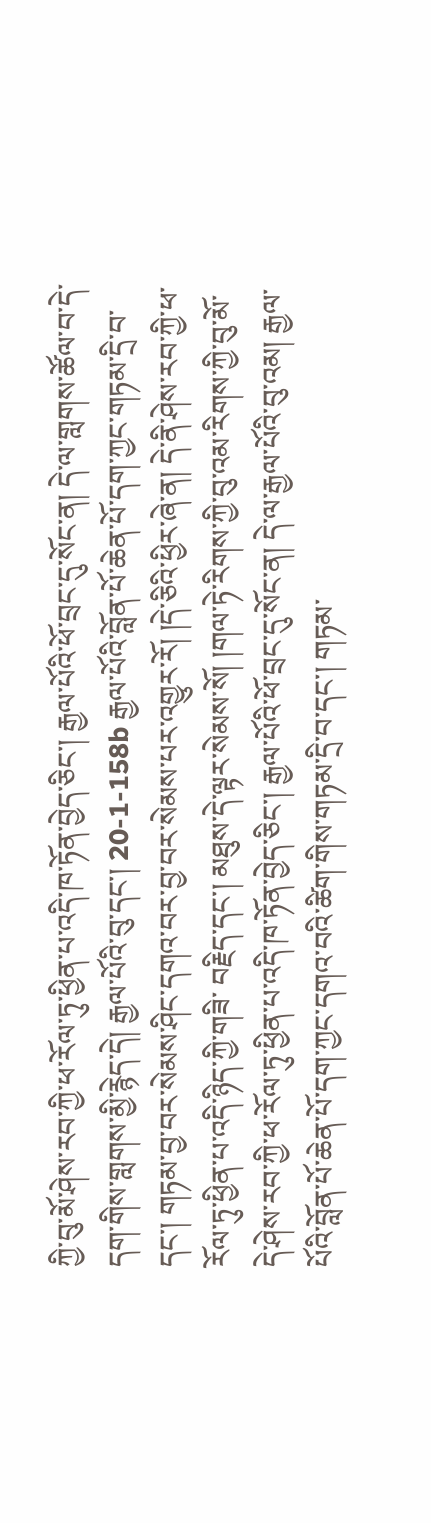ཀྱི་བུ་མོ་ཤེས་རབ་ཀྱི་ཕ་རོལ་ཏུ་ཕྱིན་པ་འདི་ཁ་ཏོན་བྱེད་ཅིང་། རྒྱལ་པོའི་ཕོ་བྲང་དུ་སོང་ན། དེ་ལ་གླགས་ཚོལ་བ་དེ་དག་གིས་གླགས་མྱི་རྙེད་དེ། རྒྱལ་པོའི་བུ་དང་། 20-1-158b རྒྱལ་པོའི་བློན་པོ་ཆེན་པོ་དག་ཀྱང་གཏམ་དྲི་བ་དང་། གཏམ་བྱ་བར་སེམས་ཤིང་དགའ་བར་བྱ་བར་སེམས་པར་འགྱུར་རོ། །དེ་ཅིའི་ཕྱིར་ཞེ་ན། དེ་ནི་ཤེས་རབ་ཀྱི་ཕ་རོལ་ཏུ་ཕྱིན་པ་འདི་ཉིད་ཀྱི་གཟི་ བརྗིད་དང་། མཐུས་དེ་ལྟར་སེམས་སོ། །གལ་ཏེ་རིགས་ཀྱི་བུ་འམ་རིགས་ཀྱི་བུ་མོ་དེ་ཤེས་རབ་ཀྱི་ཕ་རོལ་ཏུ་ཕྱིན་པ་འདི་ཁ་ཏོན་བྱེད་ཅིང་། རྒྱལ་པོའི་ཕོ་བྲང་དུ་སོང་ན། དེ་ལ་རྒྱལ་པོའི་བུ་འམ། རྒྱལ་པོའི་བློན་པོ་ཆེན་པོ་དག་ཀྱང་དགའ་བའི་ཚིག་གིས་གཏམ་དྲི་བ་དང་། གཏམ་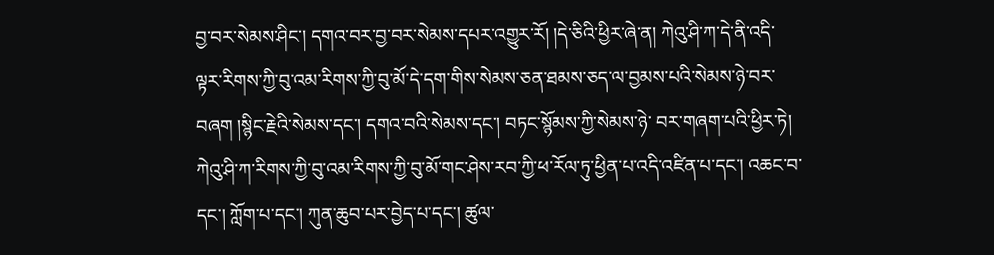བྱ་བར་སེམས་ཤིང་། དགའ་བར་བྱ་བར་སེམས་དཔར་འགྱུར་རོ། །དེ་ཅིའི་ཕྱིར་ཞེ་ན། ཀེའུ་ཤི་ཀ་དེ་ནི་འདི་ ལྟར་རིགས་ཀྱི་བུ་འམ་རིགས་ཀྱི་བུ་མོ་དེ་དག་གིས་སེམས་ཅན་ཐམས་ཅད་ལ་བྱམས་པའི་སེམས་ཉེ་བར་བཞག །སྙིང་རྗེའི་སེམས་དང་། དགའ་བའི་སེམས་དང་། བཏང་སྙོམས་ཀྱི་སེམས་ཉེ་ བར་གཞག་པའི་ཕྱིར་ཏེ། ཀེའུ་ཤི་ཀ་རིགས་ཀྱི་བུ་འམ་རིགས་ཀྱི་བུ་མོ་གང་ཤེས་རབ་ཀྱི་ཕ་རོལ་ཏུ་ཕྱིན་པ་འདི་འཛིན་པ་དང་། འཆང་བ་དང་། ཀློག་པ་དང་། ཀུན་ཆུབ་པར་བྱེད་པ་དང་། ཚུལ་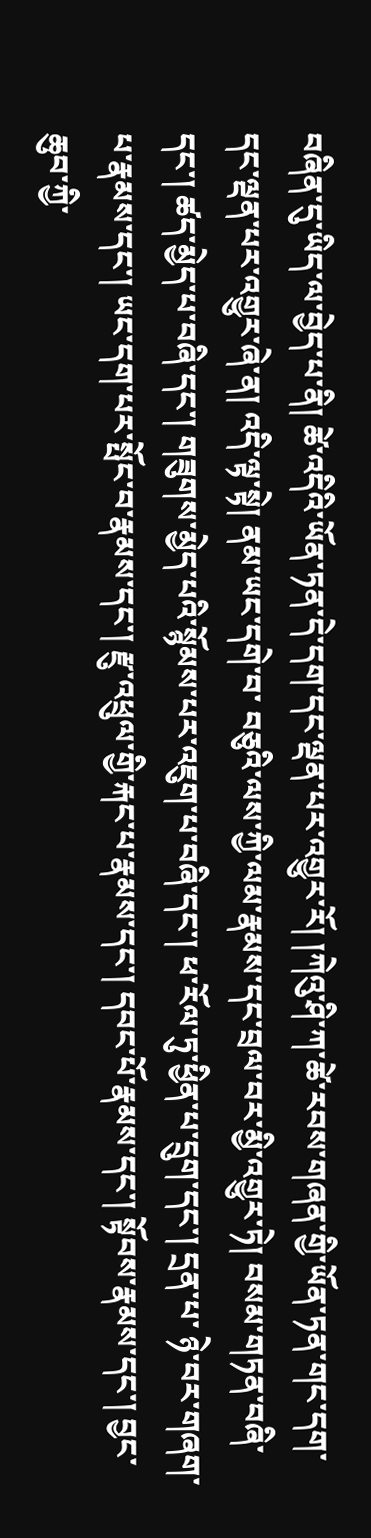བཞིན་དུ་ཡིད་ལ་བྱེད་པ་ནི། ཚེ་འདིའི་ཡོན་ཏན་དེ་དག་དང་ལྡན་པར་འགྱུར་རོ། །ཀེའུ་ཤི་ཀ་ཚེ་རབས་གཞན་གྱི་ཡོན་ཏན་གང་དག་དང་ལྡན་པར་འགྱུར་ཞེ་ན། འདི་ལྟ་སྟེ། ནམ་ཡང་དགེ་བ་ བཅུའི་ལས་ཀྱི་ལམ་རྣམས་དང་བྲལ་བར་མྱི་འགྱུར་ཏེ། བསམ་གཏན་བཞི་དང་། ཚད་མྱེད་པ་བཞི་དང་། གཟུགས་མྱེད་པའི་སྙོམས་པར་འཇུག་པ་བཞི་དང་། ཕ་རོལ་ཏུ་ཕྱིན་པ་དྲུག་དང་། དྲན་པ་ ཉེ་བར་གཞག་པ་རྣམས་དང་། ཡང་དག་པར་སྤོང་བ་རྣམས་དང་། རྫུ་འཕྲུལ་གྱི་རྐང་པ་རྣམས་དང་། དབང་པོ་རྣམས་དང་། སྟོབས་རྣམས་དང་། བྱང་ཆུབ་ཀྱི་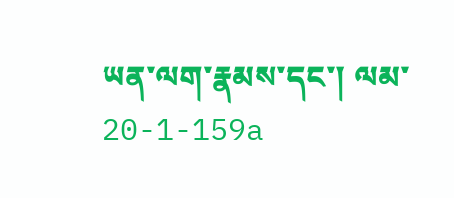ཡན་ལག་རྣམས་དང་། ལམ་ 20-1-159a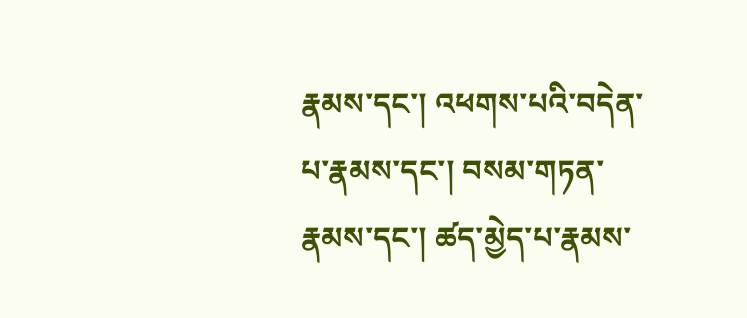རྣམས་དང་། འཕགས་པའི་བདེན་པ་རྣམས་དང་། བསམ་གཏན་རྣམས་དང་། ཚད་མྱེད་པ་རྣམས་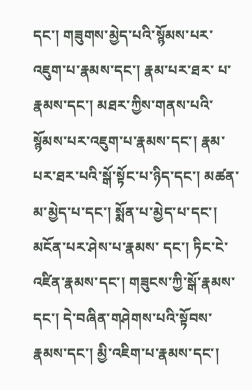དང་། གཟུགས་མྱེད་པའི་སྙོམས་པར་འཇུག་པ་རྣམས་དང་། རྣམ་པར་ཐར་ པ་རྣམས་དང་། མཐར་ཀྱིས་གནས་པའི་སྙོམས་པར་འཇུག་པ་རྣམས་དང་། རྣམ་པར་ཐར་པའི་སྒོ་སྟོང་པ་ཉིད་དང་། མཚན་མ་མྱེད་པ་དང་། སྨོན་པ་མྱེད་པ་དང་། མངོན་པར་ཤེས་པ་རྣམས་ དང་། ཏིང་ངེ་འཛིན་རྣམས་དང་། གཟུངས་ཀྱི་སྒོ་རྣམས་དང་། དེ་བཞིན་གཤེགས་པའི་སྟོབས་རྣམས་དང་། མྱི་འཇིག་པ་རྣམས་དང་།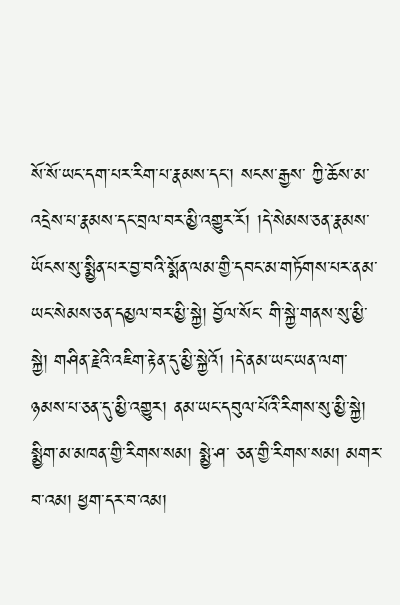སོ་སོ་ཡང་དག་པར་རིག་པ་རྣམས་དང་། སངས་རྒྱས་ ཀྱི་ཆོས་མ་འདྲེས་པ་རྣམས་དང་བྲལ་བར་མྱི་འགྱུར་རོ། །དེ་སེམས་ཅན་རྣམས་ཡོངས་སུ་སྨྱིན་པར་བྱ་བའི་སྨོན་ལམ་གྱི་དབང་མ་གཏོགས་པར་ནམ་ཡང་སེམས་ཅན་དམྱལ་བར་མྱི་སྐྱེ། བྱོལ་སོང་ གི་སྐྱེ་གནས་སུ་མྱི་སྐྱེ། གཤིན་རྗེའི་འཇིག་རྟེན་དུ་མྱི་སྐྱེའོ། །དེ་ནམ་ཡང་ཡན་ལག་ཉམས་པ་ཅན་དུ་མྱི་འགྱུར། ནམ་ཡང་དབུལ་པོའི་རིགས་སུ་མྱི་སྐྱེ། སྨྱིག་མ་མཁན་གྱི་རིགས་སམ། སྨྱེ་ཤ་ ཅན་གྱི་རིགས་སམ། མགར་བ་འམ། ཕྱག་དར་བ་འམ།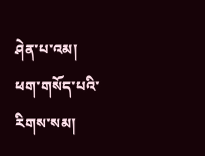ཤེན་པ་འམ། ཕག་གསོད་པའི་རིགས་སམ།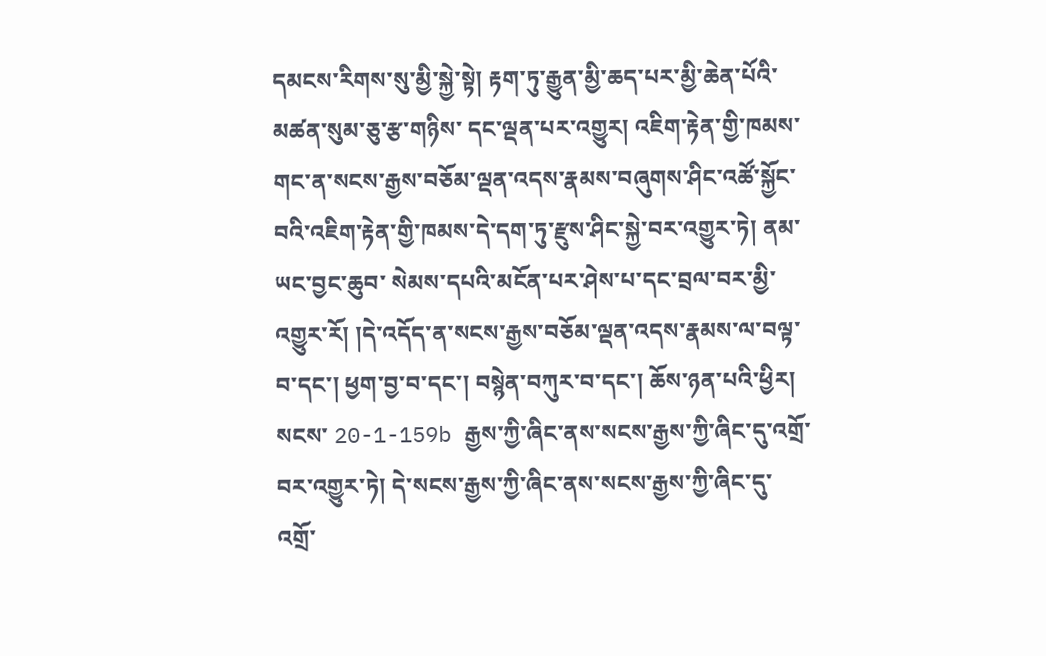དམངས་རིགས་སུ་མྱི་སྐྱེ་སྟེ། རྟག་ཏུ་རྒྱུན་མྱི་ཆད་པར་མྱི་ཆེན་པོའི་མཚན་སུམ་ཅུ་རྩ་གཉིས་ དང་ལྡན་པར་འགྱུར། འཇིག་རྟེན་གྱི་ཁམས་གང་ན་སངས་རྒྱས་བཅོམ་ལྡན་འདས་རྣམས་བཞུགས་ཤིང་འཚོ་སྐྱོང་བའི་འཇིག་རྟེན་གྱི་ཁམས་དེ་དག་ཏུ་རྫུས་ཤིང་སྐྱེ་བར་འགྱུར་ཏེ། ནམ་ཡང་བྱང་ཆུབ་ སེམས་དཔའི་མངོན་པར་ཤེས་པ་དང་བྲལ་བར་མྱི་འགྱུར་རོ། །དེ་འདོད་ན་སངས་རྒྱས་བཅོམ་ལྡན་འདས་རྣམས་ལ་བལྟ་བ་དང་། ཕྱག་བྱ་བ་དང་། བསྙེན་བཀུར་བ་དང་། ཆོས་ཉན་པའི་ཕྱིར། སངས་ 20-1-159b རྒྱས་ཀྱི་ཞིང་ནས་སངས་རྒྱས་ཀྱི་ཞིང་དུ་འགྲོ་བར་འགྱུར་ཏེ། དེ་སངས་རྒྱས་ཀྱི་ཞིང་ནས་སངས་རྒྱས་ཀྱི་ཞིང་དུ་འགྲོ་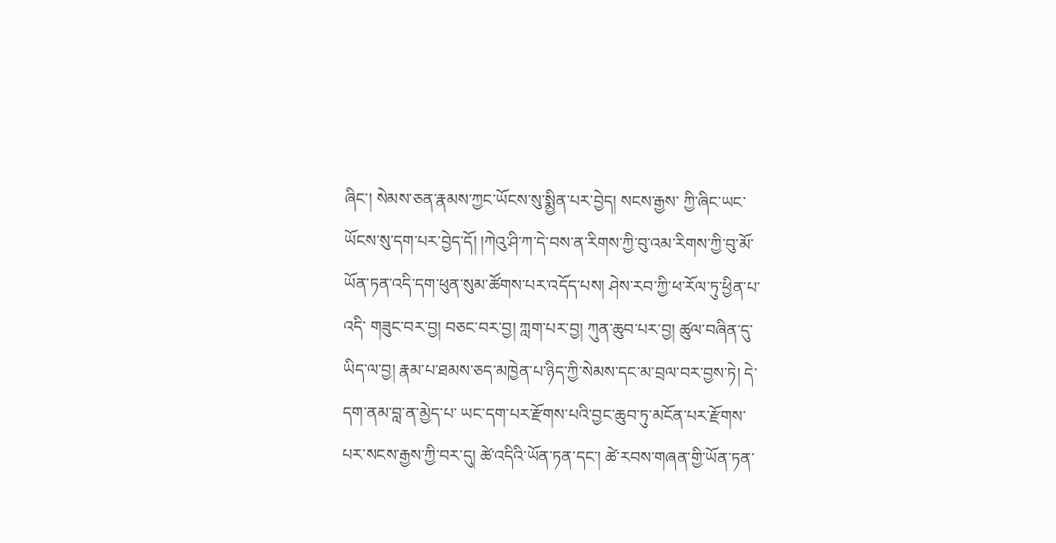ཞིང་། སེམས་ཅན་རྣམས་ཀྱང་ཡོངས་སུ་སྨྱིན་པར་བྱེད། སངས་རྒྱས་ ཀྱི་ཞིང་ཡང་ཡོངས་སུ་དག་པར་བྱེད་དོ། །ཀེའུ་ཤི་ཀ་དེ་བས་ན་རིགས་ཀྱི་བུ་འམ་རིགས་ཀྱི་བུ་མོ་ཡོན་ཏན་འདི་དག་ཕུན་སུམ་ཚོགས་པར་འདོད་པས། ཤེས་རབ་ཀྱི་ཕ་རོལ་ཏུ་ཕྱིན་པ་འདི་ གཟུང་བར་བྱ། བཅང་བར་བྱ། ཀླག་པར་བྱ། ཀུན་ཆུབ་པར་བྱ། ཚུལ་བཞིན་དུ་ཡིད་ལ་བྱ། རྣམ་པ་ཐམས་ཅད་མཁྱེན་པ་ཉིད་ཀྱི་སེམས་དང་མ་བྲལ་བར་བྱས་ཏེ། དེ་དག་ནམ་བླ་ན་མྱེད་པ་ ཡང་དག་པར་རྫོགས་པའི་བྱང་ཆུབ་ཏུ་མངོན་པར་རྫོགས་པར་སངས་རྒྱས་ཀྱི་བར་དུ། ཚེ་འདིའི་ཡོན་ཏན་དང་། ཚེ་རབས་གཞན་གྱི་ཡོན་ཏན་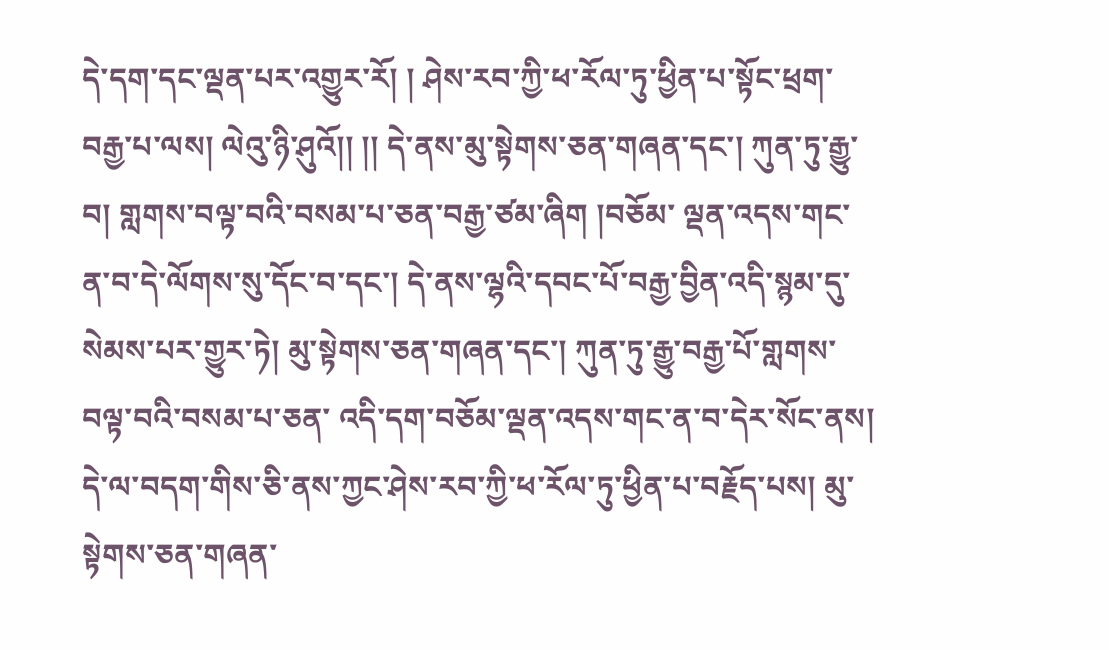དེ་དག་དང་ལྡན་པར་འགྱུར་རོ། ། ཤེས་རབ་ཀྱི་ཕ་རོལ་ཏུ་ཕྱིན་པ་སྟོང་ཕྲག་བརྒྱ་པ་ལས། ལེའུ་ཉི་ཤུའོ།། །། དེ་ནས་མུ་སྟེགས་ཅན་གཞན་དང་། ཀུན་ཏུ་རྒྱུ་བ། གླགས་བལྟ་བའི་བསམ་པ་ཅན་བརྒྱ་ཙམ་ཞིག །བཅོམ་ ལྡན་འདས་གང་ན་བ་དེ་ལོགས་སུ་དོང་བ་དང་། དེ་ནས་ལྷའི་དབང་པོ་བརྒྱ་བྱིན་འདི་སྙམ་དུ་སེམས་པར་གྱུར་ཏེ། མུ་སྟེགས་ཅན་གཞན་དང་། ཀུན་ཏུ་རྒྱུ་བརྒྱ་པོ་གླགས་བལྟ་བའི་བསམ་པ་ཅན་ འདི་དག་བཅོམ་ལྡན་འདས་གང་ན་བ་དེར་སོང་ནས། དེ་ལ་བདག་གིས་ཅི་ནས་ཀྱང་ཤེས་རབ་ཀྱི་ཕ་རོལ་ཏུ་ཕྱིན་པ་བརྗོད་པས། མུ་སྟེགས་ཅན་གཞན་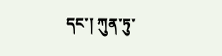དང་། ཀུན་ཏུ་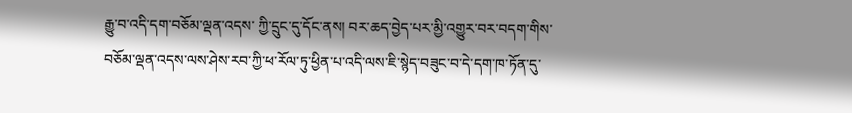རྒྱུ་བ་འདི་དག་བཅོམ་ལྡན་འདས་ ཀྱི་དྲུང་དུ་དོང་ནས། བར་ཆད་བྱེད་པར་མྱི་འགྱུར་བར་བདག་གིས་བཅོམ་ལྡན་འདས་ལས་ཤེས་རབ་ཀྱི་ཕ་རོལ་ཏུ་ཕྱིན་པ་འདི་ལས་ཇི་སྙེད་བཟུང་བ་དེ་དག་ཁ་ཏོན་དུ་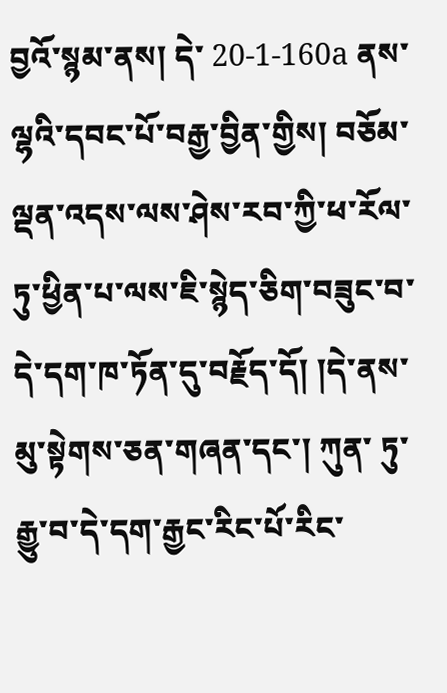བྱའོ་སྙམ་ནས། དེ་ 20-1-160a ནས་ལྷའི་དབང་པོ་བརྒྱ་བྱིན་གྱིས། བཅོམ་ལྡན་འདས་ལས་ཤེས་རབ་ཀྱི་ཕ་རོལ་ཏུ་ཕྱིན་པ་ལས་ཇི་སྙེད་ཅིག་བཟུང་བ་དེ་དག་ཁ་ཏོན་དུ་བརྗོད་དོ། །དེ་ནས་མུ་སྟེགས་ཅན་གཞན་དང་། ཀུན་ ཏུ་རྒྱུ་བ་དེ་དག་རྒྱང་རིང་པོ་རིང་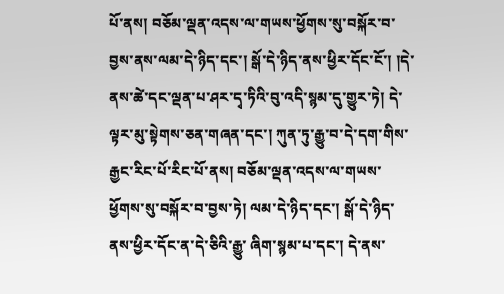པོ་ནས། བཅོམ་ལྡན་འདས་ལ་གཡས་ཕྱོགས་སུ་བསྐོར་བ་བྱས་ནས་ལམ་དེ་ཉིད་དང་། སྒོ་དེ་ཉིད་ནས་ཕྱིར་དོང་ངོ་། །དེ་ནས་ཚེ་དང་ལྡན་པ་ཤར་དྭ་ཏིའི་བུ་འདི་སྙམ་དུ་གྱུར་ཏེ། དེ་ལྟར་མུ་སྟེགས་ཅན་གཞན་དང་། ཀུན་ཏུ་རྒྱུ་བ་དེ་དག་གིས་རྒྱང་རིང་པོ་རིང་པོ་ནས། བཅོམ་ལྡན་འདས་ལ་གཡས་ཕྱོགས་སུ་བསྐོར་བ་བྱས་ཏེ། ལམ་དེ་ཉིད་དང་། སྒོ་དེ་ཉིད་ནས་ཕྱིར་དོང་ན་དེ་ཅིའི་རྒྱུ་ ཞིག་སྙམ་པ་དང་། དེ་ནས་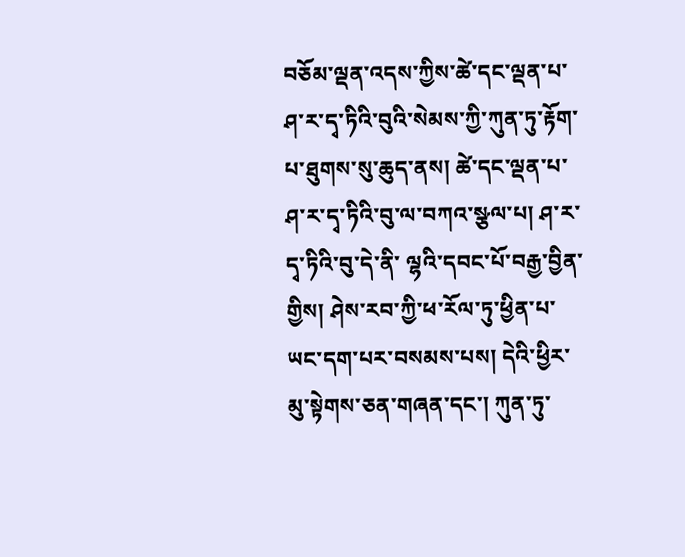བཅོམ་ལྡན་འདས་ཀྱིས་ཚེ་དང་ལྡན་པ་ཤ་ར་དྭ་ཏིའི་བུའི་སེམས་ཀྱི་ཀུན་ཏུ་རྟོག་པ་ཐུགས་སུ་ཆུད་ནས། ཚེ་དང་ལྡན་པ་ཤ་ར་དྭ་ཏིའི་བུ་ལ་བཀའ་སྩལ་པ། ཤ་ར་དྭ་ཏིའི་བུ་དེ་ནི་ ལྷའི་དབང་པོ་བརྒྱ་བྱིན་གྱིས། ཤེས་རབ་ཀྱི་ཕ་རོལ་ཏུ་ཕྱིན་པ་ཡང་དག་པར་བསམས་པས། དེའི་ཕྱིར་མུ་སྟེགས་ཅན་གཞན་དང་། ཀུན་ཏུ་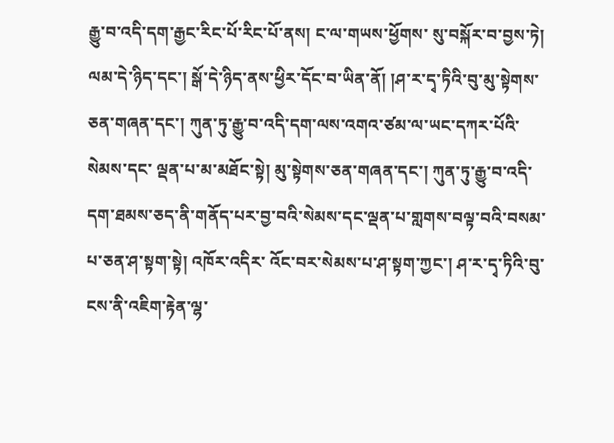རྒྱུ་བ་འདི་དག་རྒྱང་རིང་པོ་རིང་པོ་ནས། ང་ལ་གཡས་ཕྱོགས་ སུ་བསྐོར་བ་བྱས་ཏེ། ལམ་དེ་ཉིད་དང་། སྒོ་དེ་ཉིད་ནས་ཕྱིར་དོང་བ་ཡིན་ནོ། །ཤ་ར་དྭ་ཏིའི་བུ་མུ་སྟེགས་ཅན་གཞན་དང་། ཀུན་ཏུ་རྒྱུ་བ་འདི་དག་ལས་འགའ་ཙམ་ལ་ཡང་དཀར་པོའི་སེམས་དང་ ལྡན་པ་མ་མཐོང་སྟེ། མུ་སྟེགས་ཅན་གཞན་དང་། ཀུན་ཏུ་རྒྱུ་བ་འདི་དག་ཐམས་ཅད་ནི་གནོད་པར་བྱ་བའི་སེམས་དང་ལྡན་པ་གླགས་བལྟ་བའི་བསམ་པ་ཅན་ཤ་སྟག་སྟེ། འཁོར་འདིར་ འོང་བར་སེམས་པ་ཤ་སྟག་ཀྱང་། ཤ་ར་དྭ་ཏིའི་བུ་ངས་ནི་འཇིག་རྟེན་ལྷ་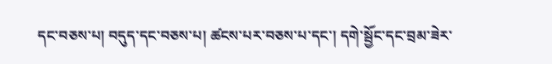དང་བཅས་པ། བདུད་དང་བཅས་པ། ཚངས་པར་བཅས་པ་དང་། དགེ་སྦྱོང་དང་བྲམ་ཟེར་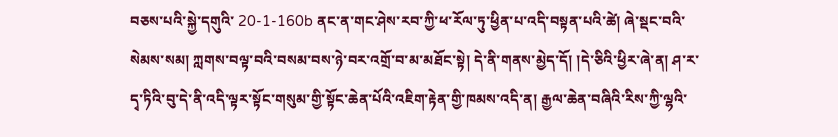བཅས་པའི་སྐྱེ་དགུའི་ 20-1-160b ནང་ན་གང་ཤེས་རབ་ཀྱི་ཕ་རོལ་ཏུ་ཕྱིན་པ་འདི་བསྟན་པའི་ཚེ། ཞེ་སྡང་བའི་སེམས་སམ། ཀླགས་བལྟ་བའི་བསམ་བས་ཉེ་བར་འགྲོ་བ་མ་མཐོང་སྟེ། དེ་ནི་གནས་མྱེད་དོ། །དེ་ཅིའི་ཕྱིར་ཞེ་ན། ཤ་ར་དྭ་ཏིའི་བུ་དེ་ནི་འདི་ལྟར་སྟོང་གསུམ་གྱི་སྟོང་ཆེན་པོའི་འཇིག་རྟེན་གྱི་ཁམས་འདི་ན། རྒྱལ་ཆེན་བཞིའི་རིས་ཀྱི་ལྷའི་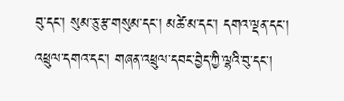བུ་དང་། སུམ་ཅུ་རྩ་གསུམ་དང་། མཚེ་མ་དང་། དགའ་ལྡན་དང་། འཕྲུལ་དགའ་དང་། གཞན་འཕྲུལ་དབང་བྱེད་ཀྱི་ལྷའི་བུ་དང་།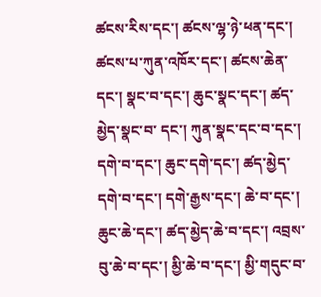ཚངས་རིས་དང་། ཚངས་ལྷ་ཉེ་ཕན་དང་། ཚངས་པ་ཀུན་འཁོར་དང་། ཚངས་ཆེན་དང་། སྣང་བ་དང་། ཆུང་སྣང་དང་། ཚད་མྱེད་སྣང་བ་ དང་། ཀུན་སྣང་དང་བ་དང་། དགེ་བ་དང་། ཆུང་དགེ་དང་། ཚད་མྱེད་དགེ་བ་དང་། དགེ་རྒྱས་དང་། ཆེ་བ་དང་། ཆུང་ཆེ་དང་། ཚད་མྱེད་ཆེ་བ་དང་། འབྲས་བུ་ཆེ་བ་དང་། མྱི་ཆེ་བ་དང་། མྱི་གདུང་བ་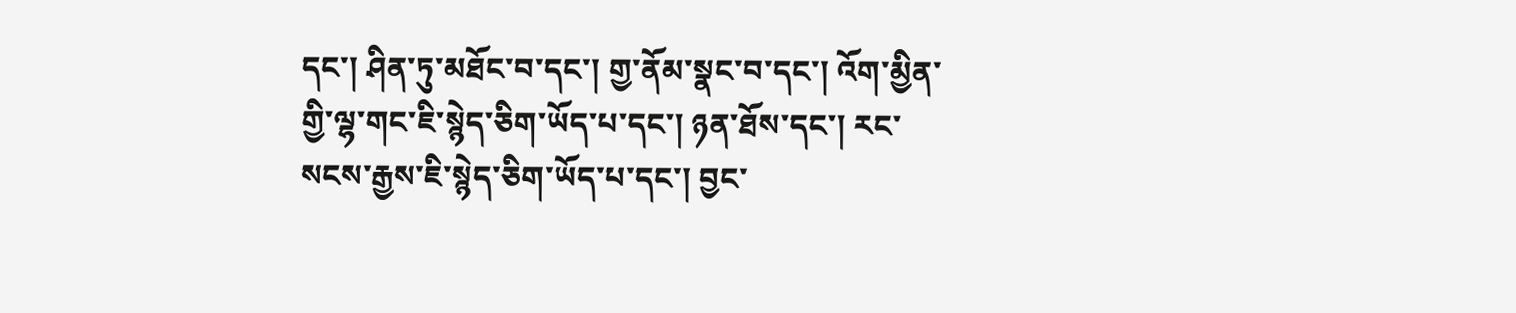དང་། ཤིན་ཏུ་མཐོང་བ་དང་། གྱ་ནོམ་སྣང་བ་དང་། འོག་མྱིན་གྱི་ལྷ་གང་ཇི་སྙེད་ཅིག་ཡོད་པ་དང་། ཉན་ཐོས་དང་། རང་སངས་རྒྱས་ཇི་སྙེད་ཅིག་ཡོད་པ་དང་། བྱང་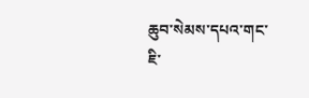ཆུབ་སེམས་དཔའ་གང་ཇི་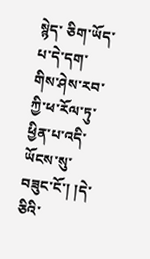སྙེད་ ཅིག་ཡོད་པ་དེ་དག་གིས་ཤེས་རབ་ཀྱི་ཕ་རོལ་ཏུ་ཕྱིན་པ་འདི་ཡོངས་སུ་བཟུང་ངོ་། །དེ་ཅིའི་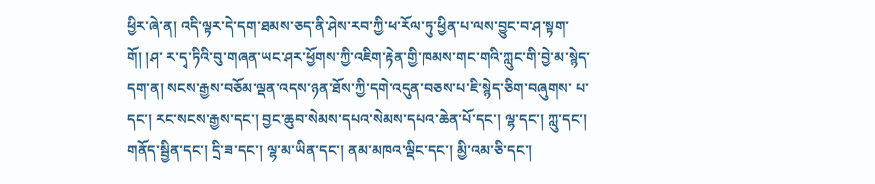ཕྱིར་ཞེ་ན། འདི་ལྟར་དེ་དག་ཐམས་ཅད་ནི་ཤེས་རབ་ཀྱི་ཕ་རོལ་ཏུ་ཕྱིན་པ་ལས་བྱུང་བ་ཤ་སྟག་གོ། །ཤ་ ར་དྭ་ཏིའི་བུ་གཞན་ཡང་ཤར་ཕྱོགས་ཀྱི་འཇིག་རྟེན་གྱི་ཁམས་གང་གའི་ཀླུང་གི་བྱེ་མ་སྙེད་དག་ན། སངས་རྒྱས་བཅོམ་ལྡན་འདས་ཉན་ཐོས་ཀྱི་དགེ་འདུན་བཅས་པ་ཇི་སྙེད་ཅིག་བཞུགས་ པ་དང་། རང་སངས་རྒྱས་དང་། བྱང་ཆུབ་སེམས་དཔའ་སེམས་དཔའ་ཆེན་པོ་དང་། ལྷ་དང་། ཀླུ་དང་། གནོད་སྦྱིན་དང་། དྲི་ཟ་དང་། ལྷ་མ་ཡིན་དང་། ནམ་མཁའ་ལྡིང་དང་། མྱི་འམ་ཅི་དང་།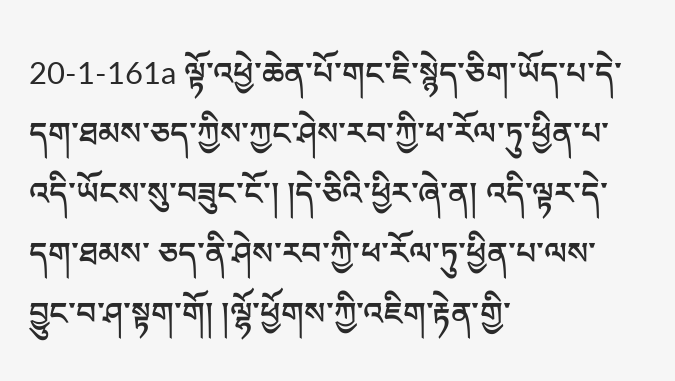20-1-161a ལྟོ་འཕྱེ་ཆེན་པོ་གང་ཇི་སྙེད་ཅིག་ཡོད་པ་དེ་དག་ཐམས་ཅད་ཀྱིས་ཀྱང་ཤེས་རབ་ཀྱི་ཕ་རོལ་ཏུ་ཕྱིན་པ་འདི་ཡོངས་སུ་བཟུང་ངོ་། །དེ་ཅིའི་ཕྱིར་ཞེ་ན། འདི་ལྟར་དེ་དག་ཐམས་ ཅད་ནི་ཤེས་རབ་ཀྱི་ཕ་རོལ་ཏུ་ཕྱིན་པ་ལས་བྱུང་བ་ཤ་སྟག་གོ། །ལྷོ་ཕྱོགས་ཀྱི་འཇིག་རྟེན་གྱི་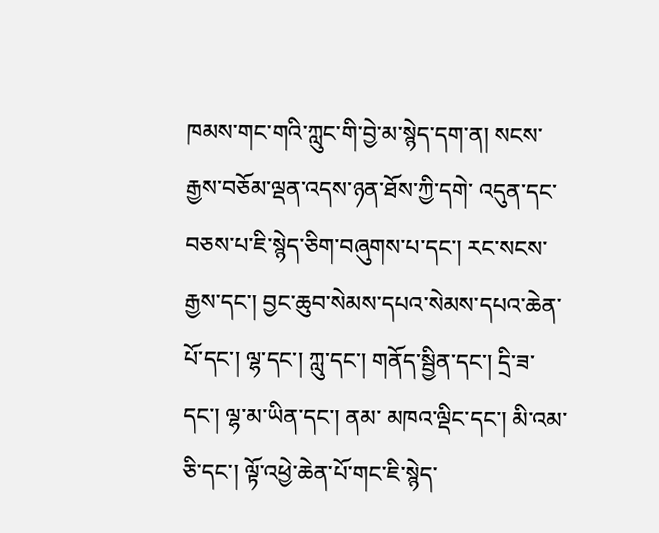ཁམས་གང་གའི་ཀླུང་གི་བྱེ་མ་སྙེད་དག་ན། སངས་རྒྱས་བཅོམ་ལྡན་འདས་ཉན་ཐོས་ཀྱི་དགེ་ འདུན་དང་བཅས་པ་ཇི་སྙེད་ཅིག་བཞུགས་པ་དང་། རང་སངས་རྒྱས་དང་། བྱང་ཆུབ་སེམས་དཔའ་སེམས་དཔའ་ཆེན་པོ་དང་། ལྷ་དང་། ཀླུ་དང་། གནོད་སྦྱིན་དང་། དྲི་ཟ་དང་། ལྷ་མ་ཡིན་དང་། ནམ་ མཁའ་ལྡིང་དང་། མི་འམ་ཅི་དང་། ལྟོ་འཕྱེ་ཆེན་པོ་གང་ཇི་སྙེད་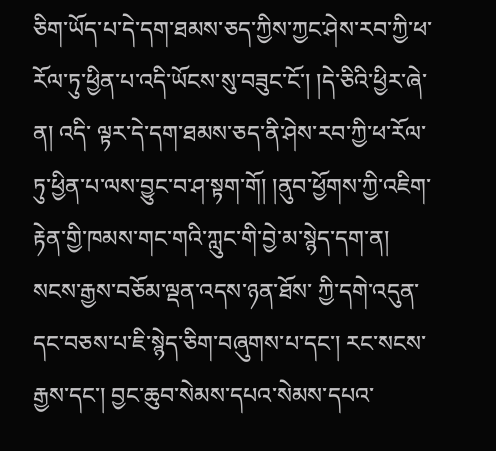ཅིག་ཡོད་པ་དེ་དག་ཐམས་ཅད་ཀྱིས་ཀྱང་ཤེས་རབ་ཀྱི་ཕ་རོལ་ཏུ་ཕྱིན་པ་འདི་ཡོངས་སུ་བཟུང་ངོ་། །དེ་ཅིའི་ཕྱིར་ཞེ་ན། འདི་ ལྟར་དེ་དག་ཐམས་ཅད་ནི་ཤེས་རབ་ཀྱི་ཕ་རོལ་ཏུ་ཕྱིན་པ་ལས་བྱུང་བ་ཤ་སྟག་གོ། །ནུབ་ཕྱོགས་ཀྱི་འཇིག་རྟེན་གྱི་ཁམས་གང་གའི་ཀླུང་གི་བྱེ་མ་སྙེད་དག་ན། སངས་རྒྱས་བཅོམ་ལྡན་འདས་ཉན་ཐོས་ ཀྱི་དགེ་འདུན་དང་བཅས་པ་ཇི་སྙེད་ཅིག་བཞུགས་པ་དང་། རང་སངས་རྒྱས་དང་། བྱང་ཆུབ་སེམས་དཔའ་སེམས་དཔའ་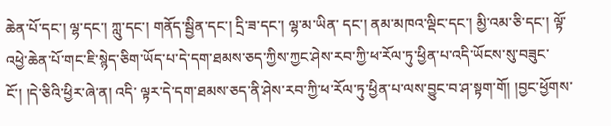ཆེན་པོ་དང་། ལྷ་དང་། ཀླུ་དང་། གནོད་སྦྱིན་དང་། དྲི་ཟ་དང་། ལྷ་མ་ཡིན་ དང་། ནམ་མཁའ་ལྡིང་དང་། མྱི་འམ་ཅི་དང་། ལྟོ་འཕྱེ་ཆེན་པོ་གང་ཇི་སྙེད་ཅིག་ཡོད་པ་དེ་དག་ཐམས་ཅད་ཀྱིས་ཀྱང་ཤེས་རབ་ཀྱི་ཕ་རོལ་ཏུ་ཕྱིན་པ་འདི་ཡོངས་སུ་བཟུང་ངོ་། །དེ་ཅིའི་ཕྱིར་ཞེ་ན། འདི་ ལྟར་དེ་དག་ཐམས་ཅད་ནི་ཤེས་རབ་ཀྱི་ཕ་རོལ་ཏུ་ཕྱིན་པ་ལས་བྱུང་བ་ཤ་སྟག་གོ། །བྱང་ཕྱོགས་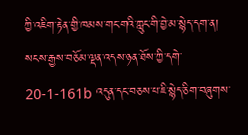ཀྱི་འཇིག་རྟེན་གྱི་ཁམས་གང་གའི་ཀླུང་གི་བྱེ་མ་སྙེད་དག་ན། སངས་རྒྱས་བཅོམ་ལྡན་འདས་ཉན་ཐོས་ཀྱི་དགེ་ 20-1-161b འདུན་དང་བཅས་པ་ཇི་སྙེད་ཅིག་བཞུགས་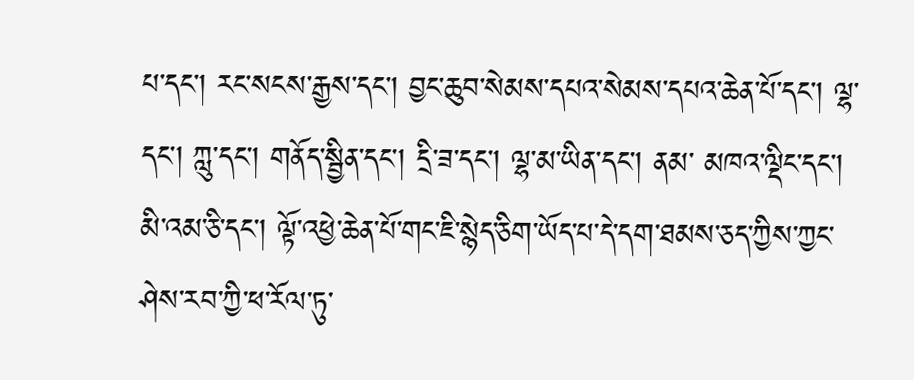པ་དང་། རང་སངས་རྒྱས་དང་། བྱང་ཆུབ་སེམས་དཔའ་སེམས་དཔའ་ཆེན་པོ་དང་། ལྷ་དང་། ཀླུ་དང་། གནོད་སྦྱིན་དང་། དྲི་ཟ་དང་། ལྷ་མ་ཡིན་དང་། ནམ་ མཁའ་ལྡིང་དང་། མི་འམ་ཅི་དང་། ལྟོ་འཕྱེ་ཆེན་པོ་གང་ཇི་སྙེད་ཅིག་ཡོད་པ་དེ་དག་ཐམས་ཅད་ཀྱིས་ཀྱང་ཤེས་རབ་ཀྱི་ཕ་རོལ་ཏུ་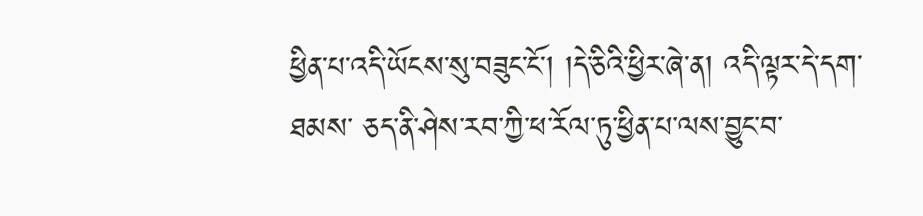ཕྱིན་པ་འདི་ཡོངས་སུ་བཟུང་ངོ་། །དེ་ཅིའི་ཕྱིར་ཞེ་ན། འདི་ལྟར་དེ་དག་ཐམས་ ཅད་ནི་ཤེས་རབ་ཀྱི་ཕ་རོལ་ཏུ་ཕྱིན་པ་ལས་བྱུང་བ་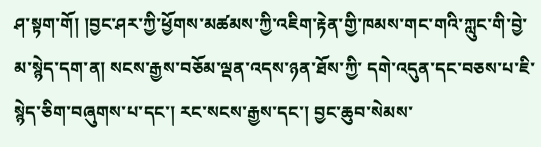ཤ་སྟག་གོ། །བྱང་ཤར་ཀྱི་ཕྱོགས་མཚམས་ཀྱི་འཇིག་རྟེན་གྱི་ཁམས་གང་གའི་ཀླུང་གི་བྱེ་མ་སྙེད་དག་ན། སངས་རྒྱས་བཅོམ་ལྡན་འདས་ཉན་ཐོས་ཀྱི་ དགེ་འདུན་དང་བཅས་པ་ཇི་སྙེད་ཅིག་བཞུགས་པ་དང་། རང་སངས་རྒྱས་དང་། བྱང་ཆུབ་སེམས་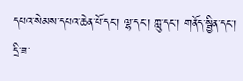དཔའ་སེམས་དཔའ་ཆེན་པོ་དང་། ལྷ་དང་། ཀླུ་དང་། གནོད་སྦྱིན་དང་། དྲི་ཟ་